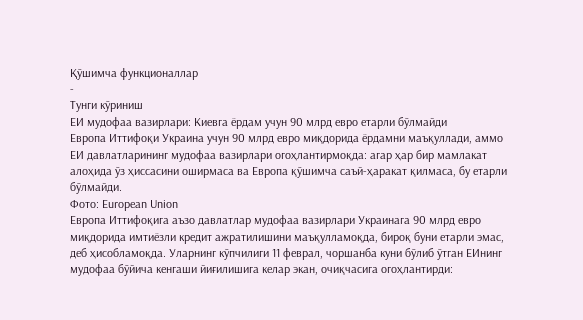Қўшимча функционаллар
-
Тунги кўриниш
ЕИ мудофаа вазирлари: Киевга ёрдам учун 90 млрд евро етарли бўлмайди
Европа Иттифоқи Украина учун 90 млрд евро миқдорида ёрдамни маъқуллади, аммо ЕИ давлатларининг мудофаа вазирлари огоҳлантирмоқда: агар ҳар бир мамлакат алоҳида ўз ҳиссасини оширмаса ва Европа қўшимча саъй-ҳаракат қилмаса, бу етарли бўлмайди.
Фото: European Union
Европа Иттифоқига аъзо давлатлар мудофаа вазирлари Украинага 90 млрд евро миқдорида имтиёзли кредит ажратилишини маъқулламоқда, бироқ буни етарли эмас, деб ҳисобламоқда. Уларнинг кўпчилиги 11 феврал, чоршанба куни бўлиб ўтган ЕИнинг мудофаа бўйича кенгаши йиғилишига келар экан, очиқчасига огоҳлантирди: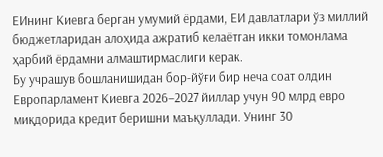ЕИнинг Киевга берган умумий ёрдами, ЕИ давлатлари ўз миллий бюджетларидан алоҳида ажратиб келаётган икки томонлама ҳарбий ёрдамни алмаштирмаслиги керак.
Бу учрашув бошланишидан бор-йўғи бир неча соат олдин Европарламент Киевга 2026–2027 йиллар учун 90 млрд евро миқдорида кредит беришни маъқуллади. Унинг 30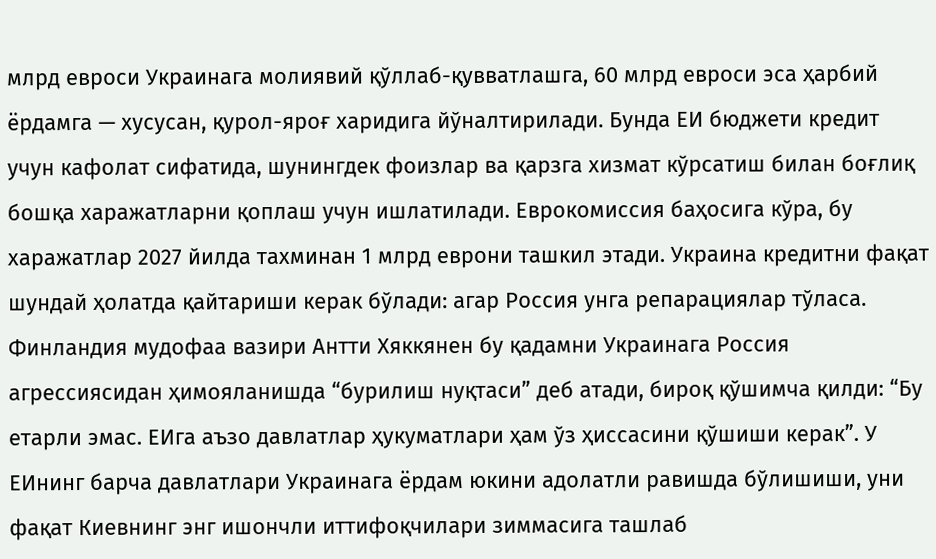млрд евроси Украинага молиявий қўллаб-қувватлашга, 60 млрд евроси эса ҳарбий ёрдамга — хусусан, қурол-яроғ харидига йўналтирилади. Бунда ЕИ бюджети кредит учун кафолат сифатида, шунингдек фоизлар ва қарзга хизмат кўрсатиш билан боғлиқ бошқа харажатларни қоплаш учун ишлатилади. Еврокомиссия баҳосига кўра, бу харажатлар 2027 йилда тахминан 1 млрд еврони ташкил этади. Украина кредитни фақат шундай ҳолатда қайтариши керак бўлади: агар Россия унга репарациялар тўласа.
Финландия мудофаа вазири Антти Хяккянен бу қадамни Украинага Россия агрессиясидан ҳимояланишда “бурилиш нуқтаси” деб атади, бироқ қўшимча қилди: “Бу етарли эмас. ЕИга аъзо давлатлар ҳукуматлари ҳам ўз ҳиссасини қўшиши керак”. У ЕИнинг барча давлатлари Украинага ёрдам юкини адолатли равишда бўлишиши, уни фақат Киевнинг энг ишончли иттифоқчилари зиммасига ташлаб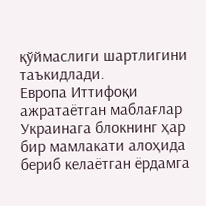қўймаслиги шартлигини таъкидлади.
Европа Иттифоқи ажратаётган маблағлар Украинага блокнинг ҳар бир мамлакати алоҳида бериб келаётган ёрдамга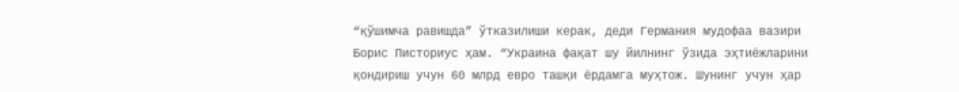“қўшимча равишда” ўтказилиши керак, деди Германия мудофаа вазири Борис Писториус ҳам. “Украина фақат шу йилнинг ўзида эҳтиёжларини қондириш учун 60 млрд евро ташқи ёрдамга муҳтож. Шунинг учун ҳар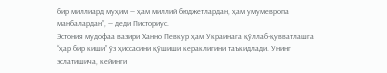бир миллиард муҳим — ҳам миллий бюджетлардан, ҳам умумевропа манбалардан”, — деди Писториус.
Эстония мудофаа вазири Ханно Певкур ҳам Украинага қўллаб-қувватлашга “ҳар бир киши” ўз ҳиссасини қўшиши кераклигини таъкидлади. Унинг эслатишича, кейинги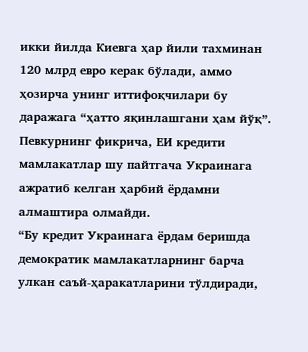икки йилда Киевга ҳар йили тахминан 120 млрд евро керак бўлади, аммо ҳозирча унинг иттифоқчилари бу даражага “ҳатто яқинлашгани ҳам йўқ”. Певкурнинг фикрича, ЕИ кредити мамлакатлар шу пайтгача Украинага ажратиб келган ҳарбий ёрдамни алмаштира олмайди.
“Бу кредит Украинага ёрдам беришда демократик мамлакатларнинг барча улкан саъй-ҳаракатларини тўлдиради,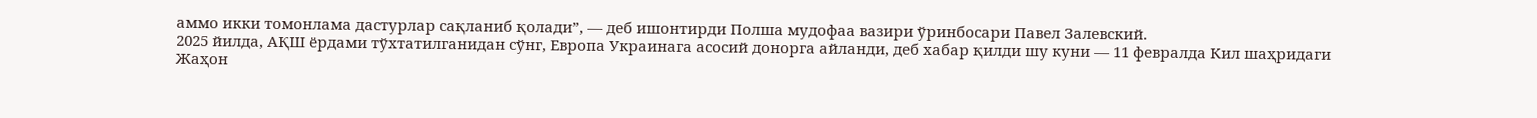аммо икки томонлама дастурлар сақланиб қолади”, — деб ишонтирди Полша мудофаа вазири ўринбосари Павел Залевский.
2025 йилда, АҚШ ёрдами тўхтатилганидан сўнг, Европа Украинага асосий донорга айланди, деб хабар қилди шу куни — 11 февралда Кил шаҳридаги Жаҳон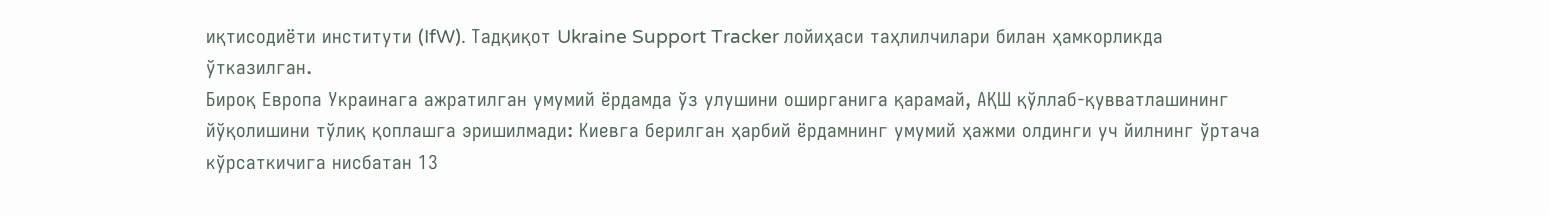иқтисодиёти институти (IfW). Тадқиқот Ukraine Support Tracker лойиҳаси таҳлилчилари билан ҳамкорликда ўтказилган.
Бироқ Европа Украинага ажратилган умумий ёрдамда ўз улушини оширганига қарамай, АҚШ қўллаб-қувватлашининг йўқолишини тўлиқ қоплашга эришилмади: Киевга берилган ҳарбий ёрдамнинг умумий ҳажми олдинги уч йилнинг ўртача кўрсаткичига нисбатан 13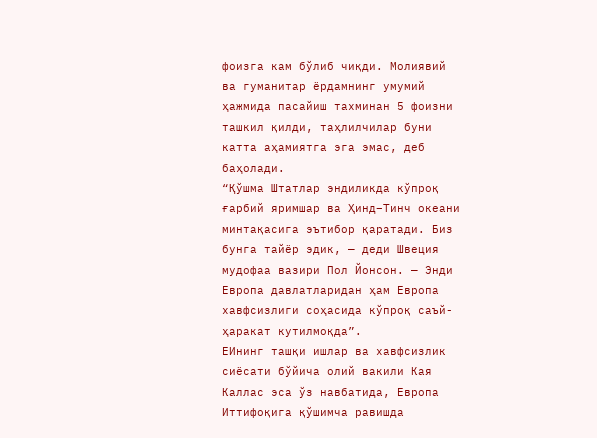фоизга кам бўлиб чиқди. Молиявий ва гуманитар ёрдамнинг умумий ҳажмида пасайиш тахминан 5 фоизни ташкил қилди, таҳлилчилар буни катта аҳамиятга эга эмас, деб баҳолади.
“Қўшма Штатлар эндиликда кўпроқ ғарбий яримшар ва Ҳинд–Тинч океани минтақасига эътибор қаратади. Биз бунга тайёр эдик, — деди Швеция мудофаа вазири Пол Йонсон. — Энди Европа давлатларидан ҳам Европа хавфсизлиги соҳасида кўпроқ саъй-ҳаракат кутилмоқда”.
ЕИнинг ташқи ишлар ва хавфсизлик сиёсати бўйича олий вакили Кая Каллас эса ўз навбатида, Европа Иттифоқига қўшимча равишда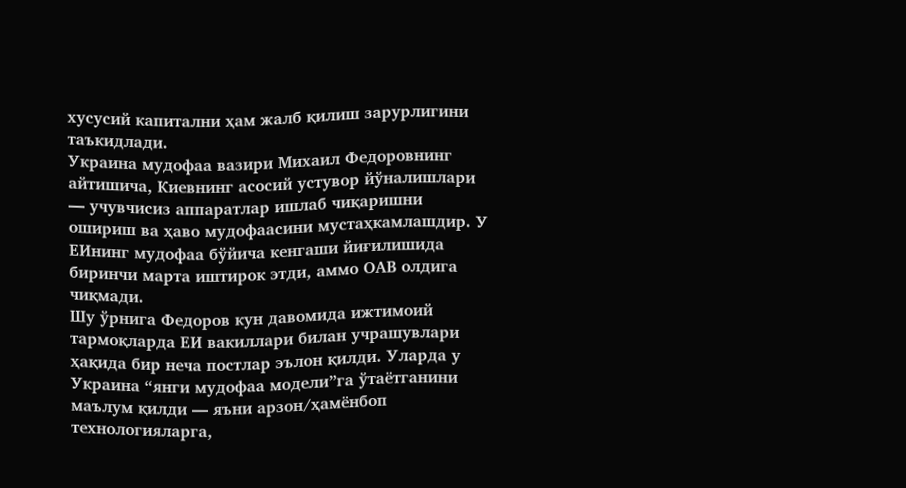хусусий капитални ҳам жалб қилиш зарурлигини таъкидлади.
Украина мудофаа вазири Михаил Федоровнинг айтишича, Киевнинг асосий устувор йўналишлари — учувчисиз аппаратлар ишлаб чиқаришни ошириш ва ҳаво мудофаасини мустаҳкамлашдир. У ЕИнинг мудофаа бўйича кенгаши йиғилишида биринчи марта иштирок этди, аммо ОАВ олдига чиқмади.
Шу ўрнига Федоров кун давомида ижтимоий тармоқларда ЕИ вакиллари билан учрашувлари ҳақида бир неча постлар эълон қилди. Уларда у Украина “янги мудофаа модели”га ўтаётганини маълум қилди — яъни арзон/ҳамёнбоп технологияларга,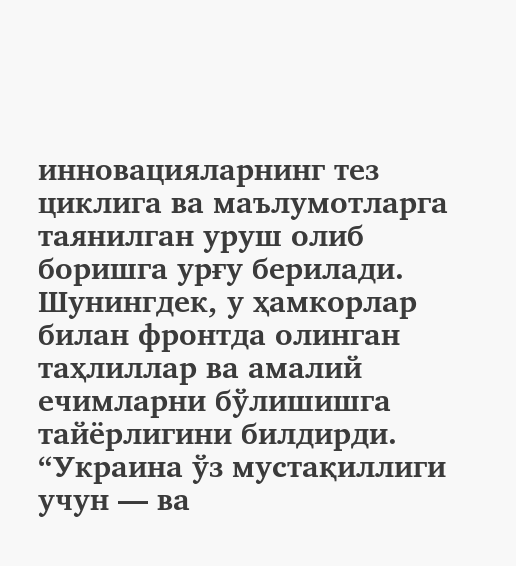инновацияларнинг тез циклига ва маълумотларга таянилган уруш олиб боришга урғу берилади. Шунингдек, у ҳамкорлар билан фронтда олинган таҳлиллар ва амалий ечимларни бўлишишга тайёрлигини билдирди. “Украина ўз мустақиллиги учун — ва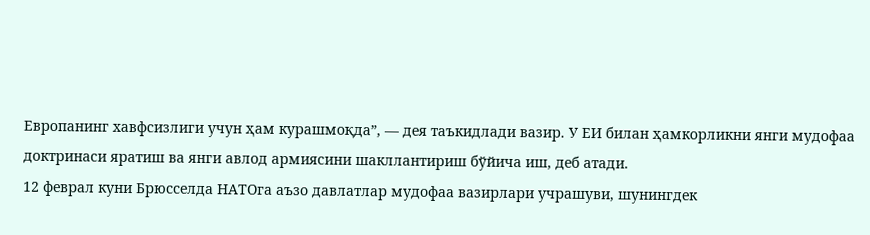Европанинг хавфсизлиги учун ҳам курашмоқда”, — дея таъкидлади вазир. У ЕИ билан ҳамкорликни янги мудофаа доктринаси яратиш ва янги авлод армиясини шакллантириш бўйича иш, деб атади.
12 феврал куни Брюсселда НАТОга аъзо давлатлар мудофаа вазирлари учрашуви, шунингдек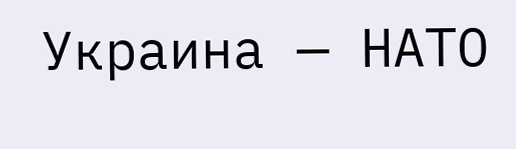Украина — НАТО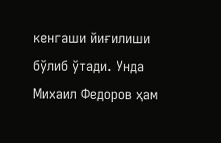кенгаши йиғилиши бўлиб ўтади. Унда Михаил Федоров ҳам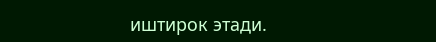иштирок этади.